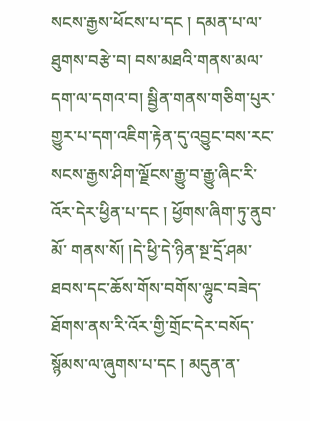སངས་རྒྱས་ཕོངས་པ་དང ། དམན་པ་ལ་ཐུགས་བརྩེ་བ། བས་མཐའི་གནས་མལ་དག་ལ་དགའ་བ། སྦྱིན་གནས་གཅིག་པུར་གྱུར་པ་དག་འཇིག་རྟེན་དུ་འབྱུང་བས་རང་སངས་རྒྱས་ཤིག་ལྗོངས་རྒྱུ་བ་རྒྱུ་ཞིང་རི་འོར་དེར་ཕྱིན་པ་དང ། ཕྱོགས་ཞིག་ཏུ་ནུབ་མོ་ གནས་སོ། །དེ་ཕྱི་དེ་ཉིན་སྔ་དྲོ་ཤམ་ཐབས་དང་ཆོས་གོས་བགོས་ལྷུང་བཟེད་ཐོགས་ནས་རི་འོར་གྱི་གྲོང་དེར་བསོད་སྙོམས་ལ་ཞུགས་པ་དང ། མདུན་ན་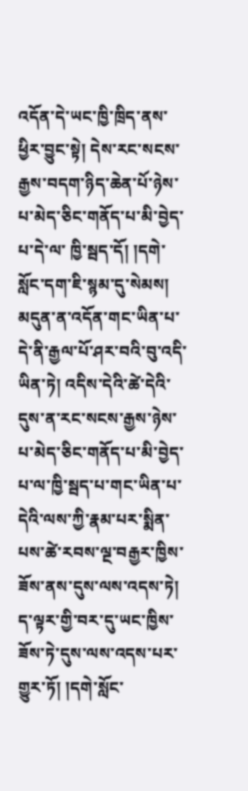འདོན་དེ་ཡང་ཁྱི་ཁྲིད་ནས་ཕྱིར་བྱུང་སྟེ། དེས་རང་སངས་རྒྱས་བདག་ཉིད་ཆེན་པོ་ཉེས་པ་མེད་ཅིང་གནོད་པ་མི་བྱེད་པ་དེ་ལ་ ཁྱི་སྦད་དོ། །དགེ་སློང་དག་ཇི་སྙམ་དུ་སེམས། མདུན་ན་འདོན་གང་ཡིན་པ་དེ་ནི་རྒྱལ་པོ་ཤར་བའི་བུ་འདི་ཡིན་ཏེ། འདིས་དེའི་ཚེ་དེའི་དུས་ན་རང་སངས་རྒྱས་ཉེས་པ་མེད་ཅིང་གནོད་པ་མི་བྱེད་པ་ལ་ཁྱི་སྦད་པ་གང་ཡིན་པ་དེའི་ལས་ཀྱི་རྣམ་པར་སྨིན་པས་ཚེ་རབས་ལྔ་བརྒྱར་ཁྱིས་ ཟོས་ནས་དུས་ལས་འདས་ཏེ། ད་ལྟར་གྱི་བར་དུ་ཡང་ཁྱིས་ཟོས་ཏེ་དུས་ལས་འདས་པར་གྱུར་ཏོ། །དགེ་སློང་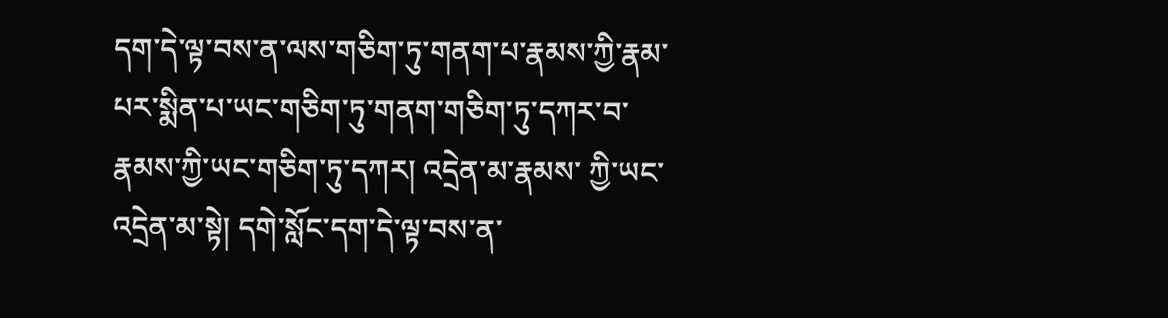དག་དེ་ལྟ་བས་ན་ལས་གཅིག་ཏུ་གནག་པ་རྣམས་ཀྱི་རྣམ་པར་སྨིན་པ་ཡང་གཅིག་ཏུ་གནག་གཅིག་ཏུ་དཀར་བ་རྣམས་ཀྱི་ཡང་གཅིག་ཏུ་དཀར། འདྲེན་མ་རྣམས་ ཀྱི་ཡང་འདྲེན་མ་སྟེ། དགེ་སློང་དག་དེ་ལྟ་བས་ན་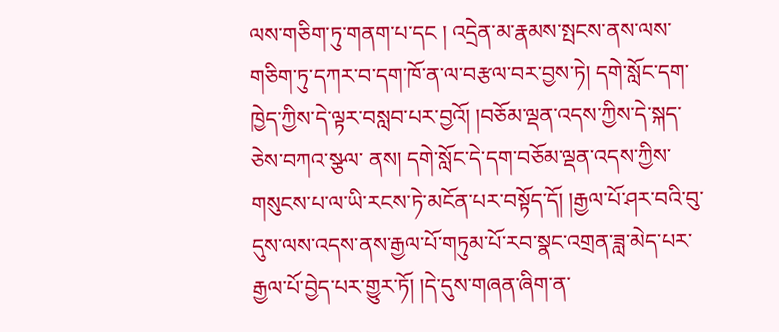ལས་གཅིག་ཏུ་གནག་པ་དང ། འདྲེན་མ་རྣམས་སྤངས་ནས་ལས་གཅིག་ཏུ་དཀར་བ་དག་ཁོ་ན་ལ་བརྩལ་བར་བྱས་ཏེ། དགེ་སློང་དག་ཁྱེད་ཀྱིས་དེ་ལྟར་བསླབ་པར་བྱའོ། །བཅོམ་ལྡན་འདས་ཀྱིས་དེ་སྐད་ཅེས་བཀའ་སྩལ་ ནས། དགེ་སློང་དེ་དག་བཅོམ་ལྡན་འདས་ཀྱིས་གསུངས་པ་ལ་ཡི་རངས་ཏེ་མངོན་པར་བསྟོད་དོ། །རྒྱལ་པོ་ཤར་བའི་བུ་དུས་ལས་འདས་ནས་རྒྱལ་པོ་གཏུམ་པོ་རབ་སྣང་འགྲན་ཟླ་མེད་པར་རྒྱལ་པོ་བྱེད་པར་གྱུར་ཏོ། །དེ་དུས་གཞན་ཞིག་ན་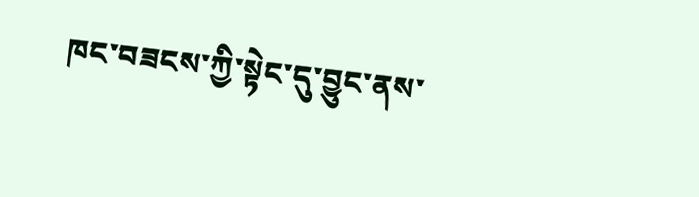ཁང་བཟངས་ཀྱི་སྟེང་དུ་བྱུང་ནས་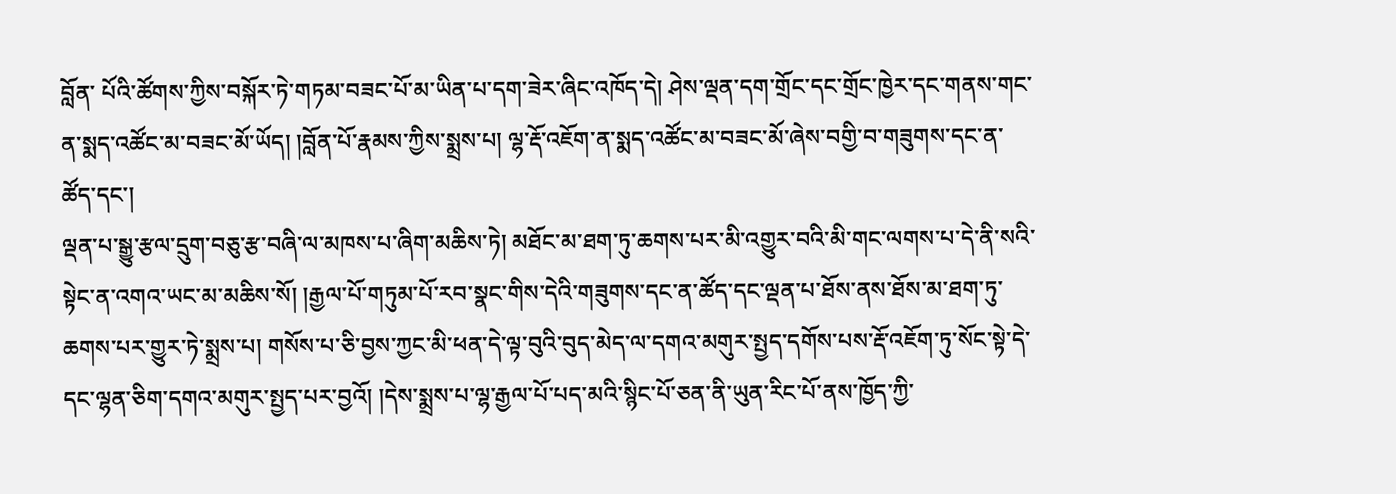བློན་ པོའི་ཚོགས་ཀྱིས་བསྐོར་ཏེ་གཏམ་བཟང་པོ་མ་ཡིན་པ་དག་ཟེར་ཞིང་འཁོད་དེ། ཤེས་ལྡན་དག་གྲོང་དང་གྲོང་ཁྱེར་དང་གནས་གང་ན་སྨད་འཚོང་མ་བཟང་མོ་ཡོད། །བློན་པོ་རྣམས་ཀྱིས་སྨྲས་པ། ལྷ་རྡོ་འཇོག་ན་སྨད་འཚོང་མ་བཟང་མོ་ཞེས་བགྱི་བ་གཟུགས་དང་ན་ཚོད་དང་།
ལྡན་པ་སྒྱུ་རྩལ་དྲུག་བཅུ་རྩ་བཞི་ལ་མཁས་པ་ཞིག་མཆིས་ཏེ། མཐོང་མ་ཐག་ཏུ་ཆགས་པར་མི་འགྱུར་བའི་མི་གང་ལགས་པ་དེ་ནི་སའི་སྟེང་ན་འགའ་ཡང་མ་མཆིས་སོ། །རྒྱལ་པོ་གཏུམ་པོ་རབ་སྣང་གིས་དེའི་གཟུགས་དང་ན་ཚོད་དང་ལྡན་པ་ཐོས་ནས་ཐོས་མ་ཐག་ཏུ་ ཆགས་པར་གྱུར་ཏེ་སྨྲས་པ། གསོས་པ་ཅི་བྱས་ཀྱང་མི་ཕན་དེ་ལྟ་བུའི་བུད་མེད་ལ་དགའ་མགུར་སྤྱད་དགོས་པས་རྡོ་འཇོག་ཏུ་སོང་སྟེ་དེ་དང་ལྷན་ཅིག་དགའ་མགུར་སྤྱད་པར་བྱའོ། །དེས་སྨྲས་པ་ལྷ་རྒྱལ་པོ་པད་མའི་སྙིང་པོ་ཅན་ནི་ཡུན་རིང་པོ་ནས་ཁྱོད་ཀྱི་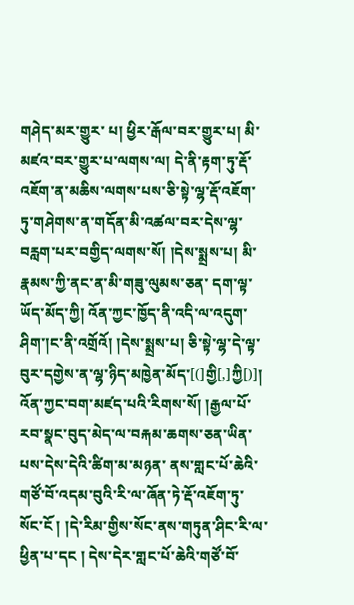གཤེད་མར་གྱུར་ པ། ཕྱིར་རྒོལ་བར་གྱུར་པ། མི་མཛའ་བར་གྱུར་པ་ལགས་ལ། དེ་ནི་རྟག་ཏུ་རྡོ་འཇོག་ན་མཆིས་ལགས་པས་ཅི་སྟེ་ལྷ་རྡོ་འཇོག་ཏུ་གཤེགས་ན་གདོན་མི་འཚལ་བར་དེས་ལྷ་བརླག་པར་བགྱིད་ལགས་སོ། །དེས་སྨྲས་པ། མི་རྣམས་ཀྱི་ནང་ན་མི་གཟུ་ལུམས་ཅན་ དག་ལྟ་ཡོད་མོད་ཀྱི། འོན་ཀྱང་ཁྱོད་ནི་འདི་ལ་འདུག་ཤིག་།ང་ནི་འགྲོའོ། །དེས་སྨྲས་པ། ཅི་སྟེ་ལྷ་དེ་ལྟ་བུར་དགྱེས་ན་ལྷ་ཉིད་མཁྱེན་མོད་[(]གྱི[,]ཀྱི[)]། འོན་ཀྱང་བག་མཛད་པའི་རིགས་སོ། །རྒྱལ་པོ་རབ་སྣང་བུད་མེད་ལ་བརྐམ་ཆགས་ཅན་ཡིན་པས་དེས་དེའི་ཚིག་མ་མཉན་ ནས་གླང་པོ་ཆེའི་གཙོ་བོ་འདམ་བུའི་རི་ལ་ཞོན་ཏེ་རྡོ་འཇོག་ཏུ་སོང་ངོ ། །དེ་རིམ་གྱིས་སོང་ནས་གཏུན་ཤིང་རི་ལ་ཕྱིན་པ་དང ། དེས་དེར་གླང་པོ་ཆེའི་གཙོ་བོ་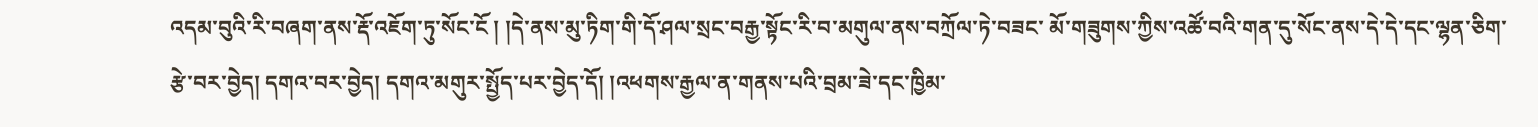འདམ་བུའི་རི་བཞག་ནས་རྡོ་འཇོག་ཏུ་སོང་ངོ ། །དེ་ནས་མུ་ཏིག་གི་དོ་ཤལ་སྲང་བརྒྱ་སྟོང་རི་བ་མགུལ་ནས་བཀྲོལ་ཏེ་བཟང་ མོ་གཟུགས་ཀྱིས་འཚོ་བའི་གན་དུ་སོང་ནས་དེ་དེ་དང་ལྷན་ཅིག་རྩེ་བར་བྱེད། དགའ་བར་བྱེད། དགའ་མགུར་སྤྱོད་པར་བྱེད་དོ། །འཕགས་རྒྱལ་ན་གནས་པའི་བྲམ་ཟེ་དང་ཁྱིམ་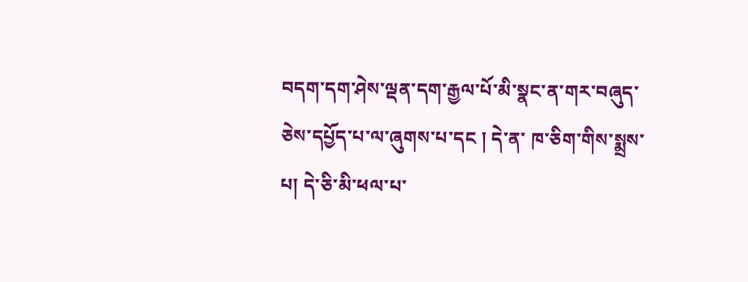བདག་དག་ཤེས་ལྡན་དག་རྒྱལ་པོ་མི་སྣང་ན་གར་བཞུད་ཅེས་དཔྱོད་པ་ལ་ཞུགས་པ་དང ། དེ་ན་ ཁ་ཅིག་གིས་སྨྲས་པ། དེ་ཅི་མི་ཕལ་པ་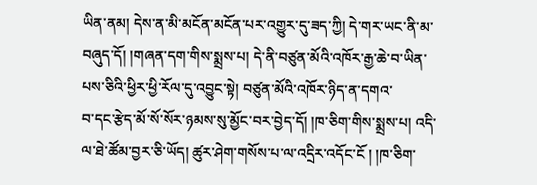ཡིན་ནམ། དེས་ན་མི་མངོན་མངོན་པར་འགྱུར་དུ་ཟད་ཀྱི། དེ་གར་ཡང་ནི་མ་བཞུད་དོ། །གཞན་དག་གིས་སྨྲས་པ། དེ་ནི་བཙུན་མོའི་འཁོར་རྒྱ་ཆེ་བ་ཡིན་པས་ཅིའི་ཕྱིར་ཕྱི་རོལ་དུ་འབྱུང་སྟེ། བཙུན་མོའི་འཁོར་ཉིད་ན་དགའ་
བ་དང་རྩེད་མོ་སོ་སོར་ཉམས་སུ་མྱོང་བར་བྱེད་དོ། །ཁ་ཅིག་གིས་སྨྲས་པ། འདི་ལ་ཐེ་ཚོམ་བྱར་ཅི་ཡོད། ཚུར་ཤེག་གསོས་པ་ལ་འདྲིར་འདོང་ངོ ། །ཁ་ཅིག་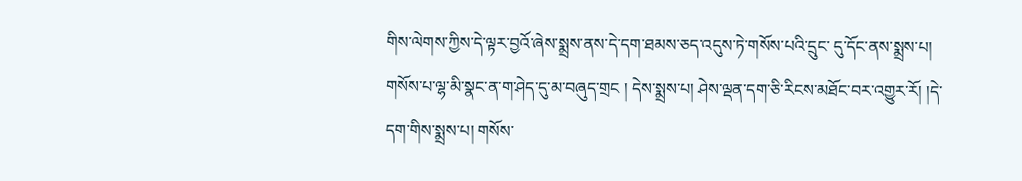གིས་ལེགས་ཀྱིས་དེ་ལྟར་བྱའོ་ཞེས་སྨྲས་ནས་དེ་དག་ཐམས་ཅད་འདུས་ཏེ་གསོས་པའི་དྲུང་ དུ་དོང་ནས་སྨྲས་པ། གསོས་པ་ལྷ་མི་སྣང་ན་ག་ཤེད་དུ་མ་བཞུད་གྲང ། དེས་སྨྲས་པ། ཤེས་ལྡན་དག་ཅི་རིངས་མཐོང་བར་འགྱུར་རོ། །དེ་དག་གིས་སྨྲས་པ། གསོས་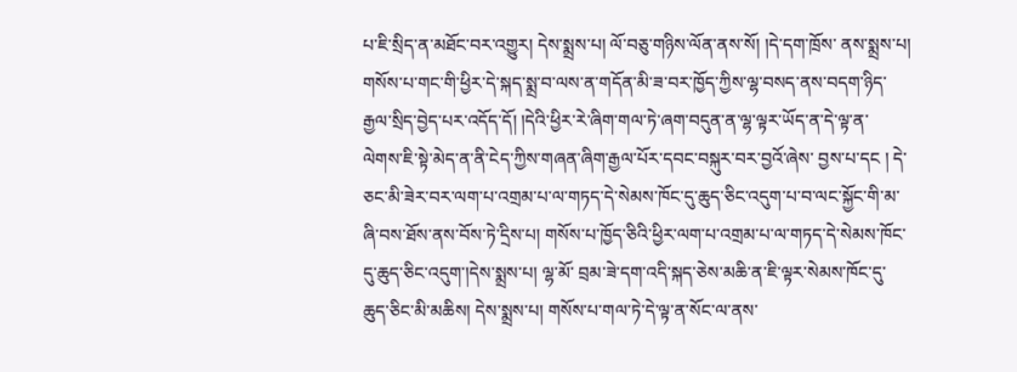པ་ཇི་སྲིད་ན་མཐོང་བར་འགྱུར། དེས་སྨྲས་པ། ལོ་བཅུ་གཉིས་ལོན་ནས་སོ། །དེ་དག་ཁྲོས་ ནས་སྨྲས་པ། གསོས་པ་གང་གི་ཕྱིར་དེ་སྐད་སྨྲ་བ་ལས་ན་གདོན་མི་ཟ་བར་ཁྱོད་ཀྱིས་ལྷ་བསད་ནས་བདག་ཉིད་རྒྱལ་སྲིད་བྱེད་པར་འདོད་དོ། །དེའི་ཕྱིར་རེ་ཞིག་གལ་ཏེ་ཞག་བདུན་ན་ལྷ་ལྟར་ཡོད་ན་དེ་ལྟ་ན་ལེགས་ཇི་སྟེ་མེད་ན་ནི་ངེད་ཀྱིས་གཞན་ཞིག་རྒྱལ་པོར་དབང་བསྐུར་བར་བྱའོ་ཞེས་ བྱས་པ་དང ། དེ་ཅང་མི་ཟེར་བར་ལག་པ་འགྲམ་པ་ལ་གཏད་དེ་སེམས་ཁོང་དུ་ཆུད་ཅིང་འདུག་པ་བ་ལང་སྐྱོང་གི་མ་ཞི་བས་ཐོས་ནས་བོས་ཏེ་དྲིས་པ། གསོས་པ་ཁྱོད་ཅིའི་ཕྱིར་ལག་པ་འགྲམ་པ་ལ་གཏད་དེ་སེམས་ཁོང་དུ་ཆུད་ཅིང་འདུག་།དེས་སྨྲས་པ། ལྷ་མོ་ བྲམ་ཟེ་དག་འདི་སྐད་ཅེས་མཆི་ན་ཇི་ལྟར་སེམས་ཁོང་དུ་ཆུད་ཅིང་མི་མཆིས། དེས་སྨྲས་པ། གསོས་པ་གལ་ཏེ་དེ་ལྟ་ན་སོང་ལ་ནས་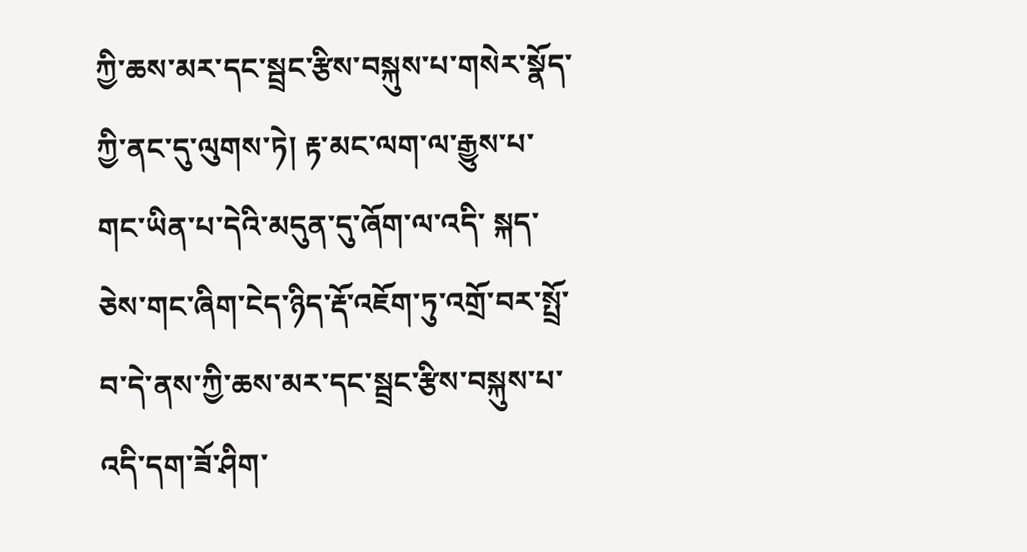ཀྱི་ཆས་མར་དང་སྦྲང་རྩིས་བསྐུས་པ་གསེར་སྣོད་ཀྱི་ནང་དུ་ལུགས་ཏེ། རྟ་མང་ལག་ལ་རྒྱུས་པ་གང་ཡིན་པ་དེའི་མདུན་དུ་ཞོག་ལ་འདི་ སྐད་ཅེས་གང་ཞིག་ངེད་ཉིད་རྡོ་འཇོག་ཏུ་འགྲོ་བར་སྤྲོ་བ་དེ་ནས་ཀྱི་ཆས་མར་དང་སྦྲང་རྩིས་བསྐུས་པ་འདི་དག་ཟོ་ཤིག་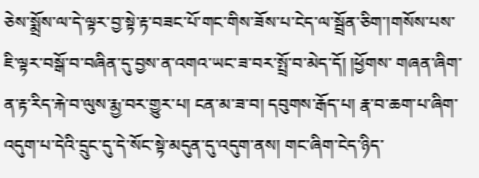ཅེས་སྨྲོས་ལ་དེ་ལྟར་བྱ་སྟེ་རྟ་བཟང་པོ་གང་གིས་ཟོས་པ་ངེད་ལ་སྦྲོན་ཅིག་།གསོས་པས་ཇི་ལྟར་བསྒོ་བ་བཞིན་དུ་བྱས་ན་འགའ་ཡང་ཟ་བར་སྤྲོ་བ་མེད་དོ། །ཕྱོགས་ གཞན་ཞིག་ན་རྟ་རིད་རྐེ་བ་ལུས་རྨྱ་བར་གྱུར་པ། ངན་མ་ཟ་བ། དབུགས་རྒོད་པ། རྣ་བ་ཆག་པ་ཞིག་འདུག་པ་དེའི་དྲུང་དུ་དེ་སོང་སྟེ་མདུན་དུ་འདུག་ནས། གང་ཞིག་ངེད་ཉིད་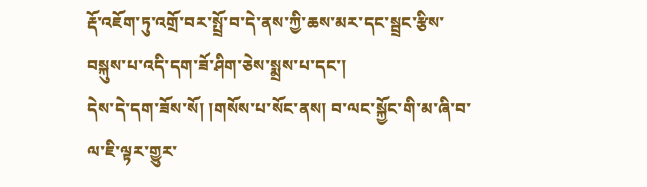རྡོ་འཇོག་ཏུ་འགྲོ་བར་སྤྲོ་བ་དེ་ནས་ཀྱི་ཆས་མར་དང་སྦྲང་རྩིས་བསྐུས་པ་འདི་དག་ཟོ་ཤིག་ཅེས་སྨྲས་པ་དང་།
དེས་དེ་དག་ཟོས་སོ། །གསོས་པ་སོང་ནས། བ་ལང་སྐྱོང་གི་མ་ཞི་བ་ལ་ཇི་ལྟར་གྱུར་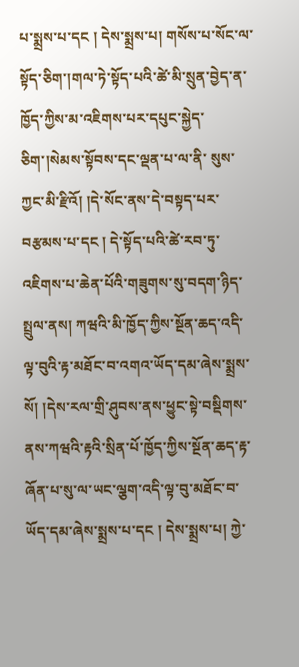པ་སྨྲས་པ་དང ། དེས་སྨྲས་པ། གསོས་པ་སོང་ལ་སྟོད་ཅིག་།གལ་ཏེ་སྟོད་པའི་ཚེ་མི་སྲུན་བྱེད་ན་ཁྱོད་ཀྱིས་མ་འཇིགས་པར་དཔུང་སྐྱེད་ཅིག་།སེམས་སྟོབས་དང་ལྡན་པ་ལ་ནི་ སུས་ཀྱང་མི་རྫིའོ། །དེ་སོང་ནས་དེ་བསྟད་པར་བརྩམས་པ་དང ། དེ་སྟོད་པའི་ཚེ་རབ་ཏུ་འཇིགས་པ་ཆེན་པོའི་གཟུགས་སུ་བདག་ཉིད་སྤྲུལ་ནས། ཀཝའི་མི་ཁྱོད་ཀྱིས་སྔོན་ཆད་འདི་ལྟ་བུའི་རྟ་མཐོང་བ་འགའ་ཡོད་དམ་ཞེས་སྨྲས་སོ། །དེས་རལ་གྲི་ཤུབས་ནས་ཕྱུང་སྟེ་བསྡིགས་ ནས་ཀཝའི་རྟའི་སྲིན་པོ་ཁྱོད་ཀྱིས་སྔོན་ཆད་རྟ་ཞོན་པ་སུ་ལ་ཡང་ལྕག་འདི་ལྟ་བུ་མཐོང་བ་ཡོད་དམ་ཞེས་སྨྲས་པ་དང ། དེས་སྨྲས་པ། ཀྱེ་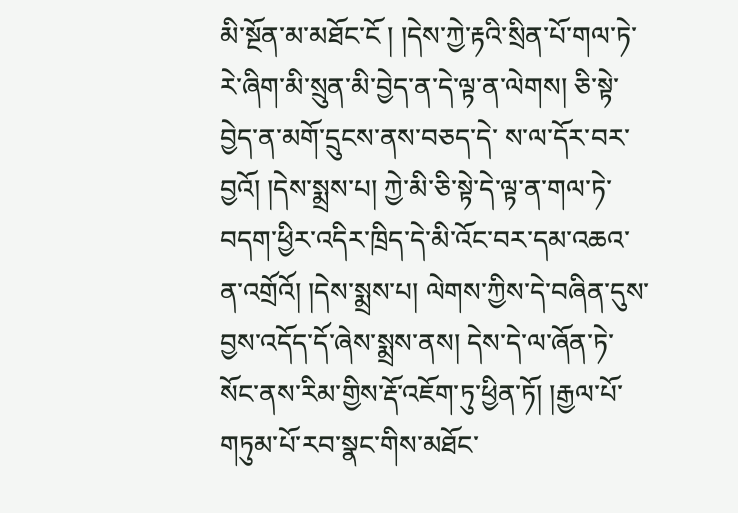མི་སྔོན་མ་མཐོང་ངོ ། །དེས་ཀྱེ་རྟའི་སྲིན་པོ་གལ་ཏེ་རེ་ཞིག་མི་སྲུན་མི་བྱེད་ན་དེ་ལྟ་ན་ལེགས། ཅི་སྟེ་བྱེད་ན་མགོ་དྲུངས་ནས་བཅད་དེ་ ས་ལ་དོར་བར་བྱའོ། །དེས་སྨྲས་པ། ཀྱེ་མི་ཅི་སྟེ་དེ་ལྟ་ན་གལ་ཏེ་བདག་ཕྱིར་འདིར་ཁྲིད་དེ་མི་འོང་བར་དམ་འཆའ་ན་འགྲོའོ། །དེས་སྨྲས་པ། ལེགས་ཀྱིས་དེ་བཞིན་དུས་བྱས་འདོད་དོ་ཞེས་སྨྲས་ནས། དེས་དེ་ལ་ཞོན་ཏེ་སོང་ནས་རིམ་གྱིས་རྡོ་འཇོག་ཏུ་ཕྱིན་ཏོ། །རྒྱལ་པོ་ གཏུམ་པོ་རབ་སྣང་གིས་མཐོང་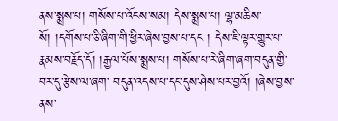ནས་སྨྲས་པ། གསོས་པ་འོངས་སམ། དེས་སྨྲས་པ། ལྷ་མཆིས་སོ། །དགོས་པ་ཅི་ཞིག་གི་ཕྱིར་ཞེས་བྱས་པ་དང ། དེས་ཇི་ལྟར་གྱུར་པ་རྣམས་བརྗོད་དོ། །རྒྱལ་པོས་སྨྲས་པ། གསོས་པ་རེ་ཞིག་ཞག་བདུན་གྱི་བར་དུ་རྩེས་ལ་ཞག་ བདུན་འདས་པ་དང་དུས་ཤེས་པར་བྱའོ། །ཞེས་བྱས་ནས་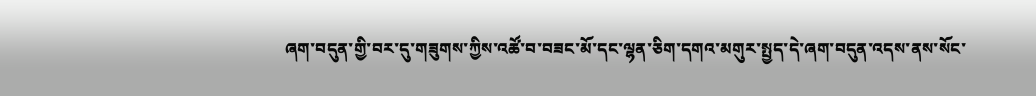ཞག་བདུན་གྱི་བར་དུ་གཟུགས་ཀྱིས་འཚོ་བ་བཟང་མོ་དང་ལྷན་ཅིག་དགའ་མགུར་སྤྱད་དེ་ཞག་བདུན་འདས་ནས་སོང་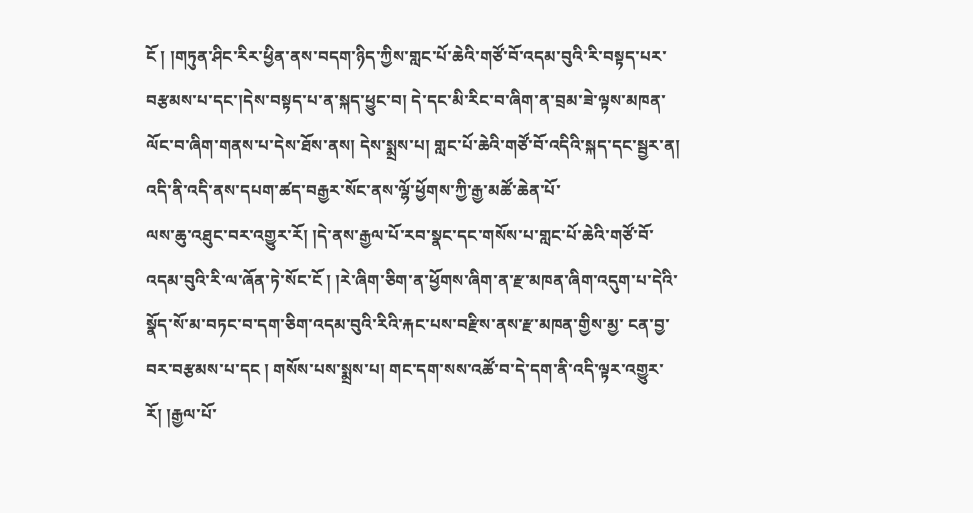ངོ ། །གཏུན་ཤིང་རིར་ཕྱིན་ནས་བདག་ཉིད་ཀྱིས་གླང་པོ་ཆེའི་གཙོ་བོ་འདམ་བུའི་རི་བསྟད་པར་ བརྩམས་པ་དང་།དེས་བསྟད་པ་ན་སྐད་ཕྱུང་བ། དེ་དང་མི་རིང་བ་ཞིག་ན་བྲམ་ཟེ་ལྟས་མཁན་ལོང་བ་ཞིག་གནས་པ་དེས་ཐོས་ནས། དེས་སྨྲས་པ། གླང་པོ་ཆེའི་གཙོ་བོ་འདིའི་སྐད་དང་སྦྱར་ན། འདི་ནི་འདི་ནས་དཔག་ཚད་བརྒྱར་སོང་ནས་ལྷོ་ཕྱོགས་ཀྱི་རྒྱ་མཚོ་ཆེན་པོ་
ལས་ཆུ་འཐུང་བར་འགྱུར་རོ། །དེ་ནས་རྒྱལ་པོ་རབ་སྣང་དང་གསོས་པ་གླང་པོ་ཆེའི་གཙོ་བོ་འདམ་བུའི་རི་ལ་ཞོན་ཏེ་སོང་ངོ ། །རེ་ཞིག་ཅིག་ན་ཕྱོགས་ཞིག་ན་རྫ་མཁན་ཞིག་འདུག་པ་དེའི་སྣོད་སོ་མ་བཏང་བ་དག་ཅིག་འདམ་བུའི་རིའི་རྐང་པས་བརྫིས་ནས་རྫ་མཁན་གྱིས་མྱ་ ངན་བྱ་བར་བརྩམས་པ་དང ། གསོས་པས་སྨྲས་པ། གང་དག་སས་འཚོ་བ་དེ་དག་ནི་འདི་ལྟར་འགྱུར་རོ། །རྒྱལ་པོ་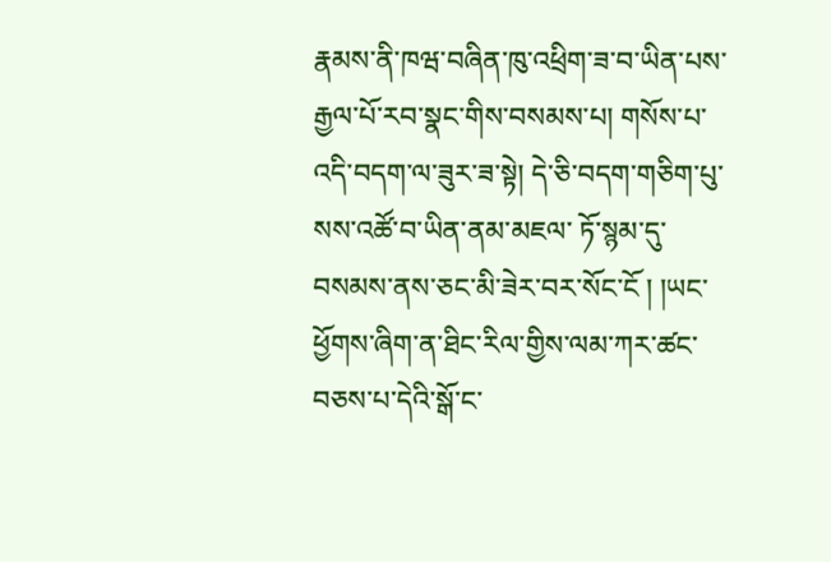རྣམས་ནི་ཁཝ་བཞིན་ཁུ་འཕྲིག་ཟ་བ་ཡིན་པས་རྒྱལ་པོ་རབ་སྣང་གིས་བསམས་པ། གསོས་པ་འདི་བདག་ལ་ཟུར་ཟ་སྟེ། དེ་ཅི་བདག་གཅིག་པུ་སས་འཚོ་བ་ཡིན་ནམ་མཇལ་ ཏོ་སྙམ་དུ་བསམས་ནས་ཅང་མི་ཟེར་བར་སོང་ངོ ། །ཡང་ཕྱོགས་ཞིག་ན་ཐིང་རིལ་གྱིས་ལམ་ཀར་ཚང་བཅས་པ་དེའི་སྒོ་ང་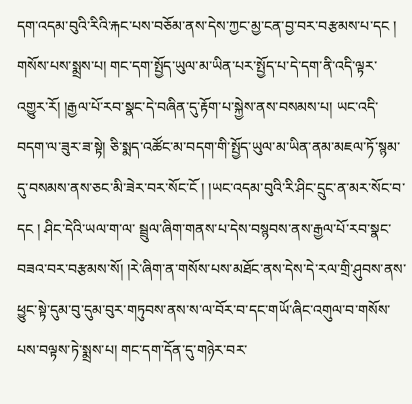དག་འདམ་བུའི་རིའི་རྐང་པས་བཅོམ་ནས་དེས་ཀྱང་མྱ་ངན་བྱ་བར་བརྩམས་པ་དང ། གསོས་པས་སྨྲས་པ། གང་དག་སྤྱོད་ཡུལ་མ་ཡིན་པར་སྤྱོད་པ་དེ་དག་ནི་འདི་ལྟར་ འགྱུར་རོ། །རྒྱལ་པོ་རབ་སྣང་དེ་བཞིན་དུ་རྟོག་པ་སྐྱེས་ནས་བསམས་པ། ཡང་འདི་བདག་ལ་ཟུར་ཟ་སྟེ། ཅི་སྨད་འཚོང་མ་བདག་གི་སྤྱོད་ཡུལ་མ་ཡིན་ནམ་མཇལ་ཏོ་སྙམ་དུ་བསམས་ནས་ཅང་མི་ཟེར་བར་སོང་ངོ ། །ཡང་འདམ་བུའི་རི་ཤིང་དྲུང་ན་མར་སོང་བ་དང ། ཤིང་དེའི་ཡལ་ག་ལ་ སྦྲུལ་ཞིག་གནས་པ་དེས་བསྙབས་ནས་རྒྱལ་པོ་རབ་སྣང་བཟའ་བར་བརྩམས་སོ། །རེ་ཞིག་ན་གསོས་པས་མཐོང་ནས་དེས་དེ་རལ་གྲི་ཤུབས་ནས་ཕྱུང་སྟེ་དུམ་བུ་དུམ་བུར་གཏུབས་ནས་ས་ལ་བོར་བ་དང་གཡོ་ཞིང་འགུལ་བ་གསོས་པས་བལྟས་ཏེ་སྨྲས་པ། གང་དག་དོན་དུ་གཉེར་བར་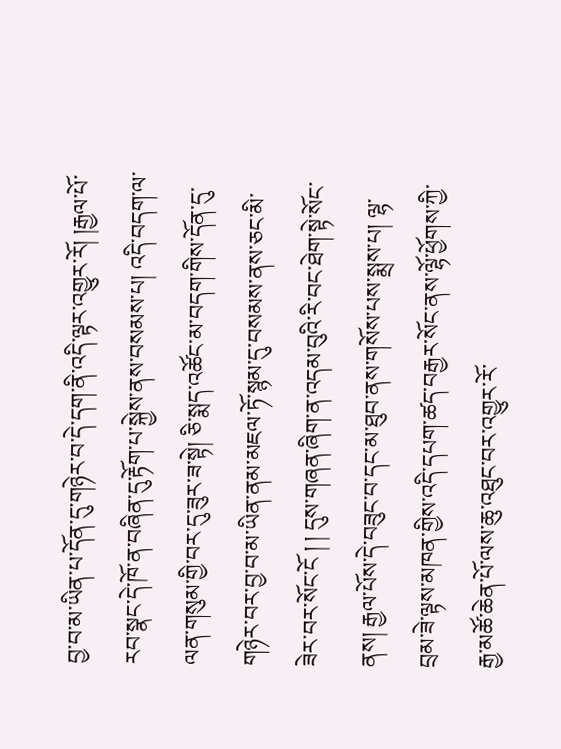བྱ་བ་མ་ཡིན་པ་དོན་དུ་གཉེར་བ་དེ་དག་ནི་འདི་ལྟར་འགྱུར་རོ། །རྒྱལ་པོ་རབ་སྣང་དེ་ཁོ་ན་བཞིན་དུ་རྟོག་པ་སྐྱེས་ནས་བསམས་པ། འདི་བདག་ལ་ལན་གསུམ་གྱི་བར་དུ་ཟུར་ཟ་སྟེ། ཅི་སྨད་འཚོང་མ་བདག་གིས་དོན་དུ་གཉེར་བར་བྱ་བ་མ་ཡིན་ནམ་མཇལ་ཏོ་སྙམ་དུ་བསམས་ནས་ཅང་མི་ཟེར་བར་སོང་ངོ ། ། དུས་གཞན་ཞིག་ན་འདམ་བུའི་རི་བང་ཐེག་སྟེ་སོང་ནས། རྒྱལ་པོས་དེ་བཟུང་བ་དང་མ་ཐུབ་ནས་གསོས་པས་སྨྲས་པ། ལྷ་བྲམ་ཟེ་ལྟས་མཁན་གྱིས་འདི་དཔག་ཚད་བརྒྱར་སོང་ནས་ལྷོ་ཕྱོགས་ཀྱི་རྒྱ་མཚོ་ཆེན་པོ་ལས་ཆུ་འཐུང་བར་འགྱུར་རོ་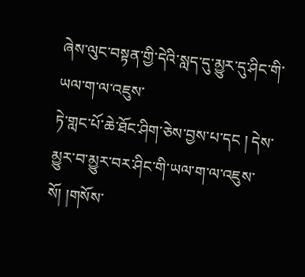ཞེས་ལུང་བསྟན་གྱི་དེའི་སླད་དུ་མྱུར་དུ་ཤིང་གི་ཡལ་ག་ལ་འཇུས་
ཏེ་གླང་པོ་ཆེ་ཐོང་ཤིག་ཅེས་བྱས་པ་དང ། དེས་མྱུར་བ་མྱུར་བར་ཤིང་གི་ཡལ་ག་ལ་འཇུས་སོ། །གསོས་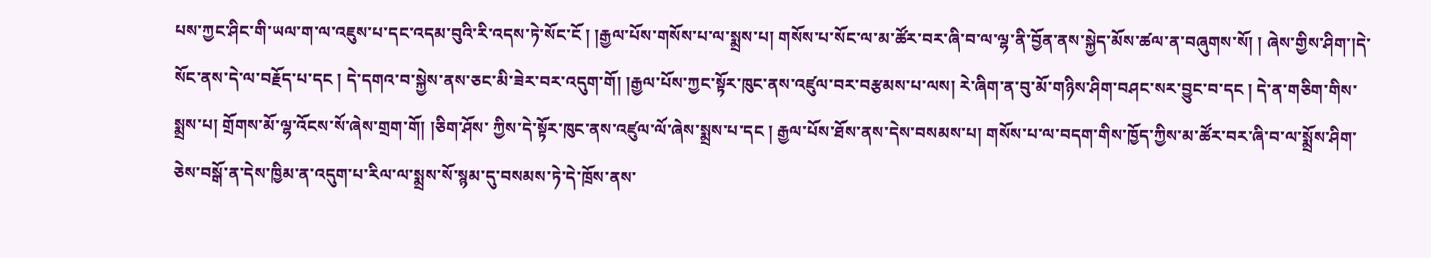པས་ཀྱང་ཤིང་གི་ཡལ་ག་ལ་འཇུས་པ་དང་འདམ་བུའི་རི་འདས་ཏེ་སོང་ངོ ། །རྒྱལ་པོས་གསོས་པ་ལ་སྨྲས་པ། གསོས་པ་སོང་ལ་མ་ཚོར་བར་ཞི་བ་ལ་ལྷ་ནི་བྱོན་ནས་སྐྱེད་མོས་ཚལ་ན་བཞུགས་སོ། ། ཞེས་གྱིས་ཤིག་།དེ་སོང་ནས་དེ་ལ་བརྗོད་པ་དང ། དེ་དགའ་བ་སྐྱེས་ནས་ཅང་མི་ཟེར་བར་འདུག་གོ། །རྒྱལ་པོས་ཀྱང་སྟོར་ཁུང་ནས་འཛུལ་བར་བརྩམས་པ་ལས། རེ་ཞིག་ན་བུ་མོ་གཉིས་ཤིག་བཤང་སར་བྱུང་བ་དང ། དེ་ན་གཅིག་གིས་སྨྲས་པ། གྲོགས་མོ་ལྷ་འོངས་སོ་ཞེས་གྲག་གོ། །ཅིག་ཤོས་ ཀྱིས་དེ་སྟོར་ཁུང་ནས་འཛུལ་ལོ་ཞེས་སྨྲས་པ་དང ། རྒྱལ་པོས་ཐོས་ནས་དེས་བསམས་པ། གསོས་པ་ལ་བདག་གིས་ཁྱོད་ཀྱིས་མ་ཚོར་བར་ཞི་བ་ལ་སྨྲོས་ཤིག་ཅེས་བསྒོ་ན་དེས་ཁྱིམ་ན་འདུག་པ་རིལ་ལ་སྨྲས་སོ་སྙམ་དུ་བསམས་ཏེ་དེ་ཁྲོས་ནས་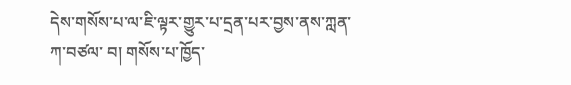དེས་གསོས་པ་ལ་ཇི་ལྟར་གྱུར་པ་དྲན་པར་བྱས་ནས་ཀླན་ཀ་བཙལ་ བ། གསོས་པ་ཁྱོད་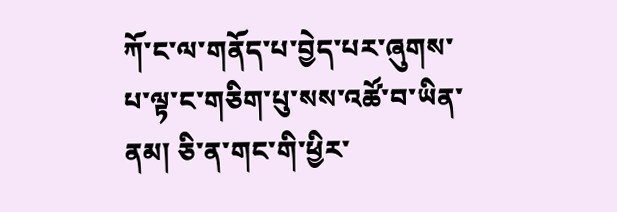ཀོ་ང་ལ་གནོད་པ་བྱེད་པར་ཞུགས་པ་ལྟ་ང་གཅིག་པུ་སས་འཚོ་བ་ཡིན་ནམ། ཅི་ན་གང་གི་ཕྱིར་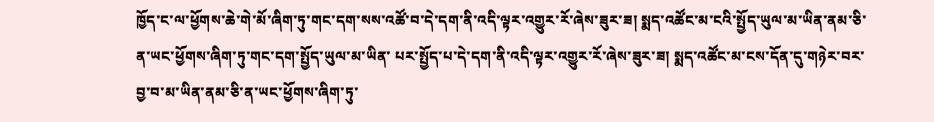ཁྱོད་ང་ལ་ཕྱོགས་ཆེ་གེ་མོ་ཞིག་ཏུ་གང་དག་སས་འཚོ་བ་དེ་དག་ནི་འདི་ལྟར་འགྱུར་རོ་ཞེས་ཟུར་ཟ། སྨད་འཚོང་མ་ངའི་སྤྱོད་ཡུལ་མ་ཡིན་ནམ་ཅི་ན་ཡང་ཕྱོགས་ཞིག་ཏུ་གང་དག་སྤྱོད་ཡུལ་མ་ཡིན་ པར་སྤྱོད་པ་དེ་དག་ནི་འདི་ལྟར་འགྱུར་རོ་ཞེས་ཟུར་ཟ། སྨད་འཚོང་མ་ངས་དོན་དུ་གཉེར་བར་བྱ་བ་མ་ཡིན་ནམ་ཅི་ན་ཡང་ཕྱོགས་ཞིག་ཏུ་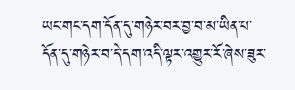ཡང་གང་དག་དོན་དུ་གཉེར་བར་བྱ་བ་མ་ཡིན་པ་དོན་དུ་གཉེར་བ་དེ་དག་འདི་ལྟར་འགྱུར་རོ་ཞེས་ཟུར་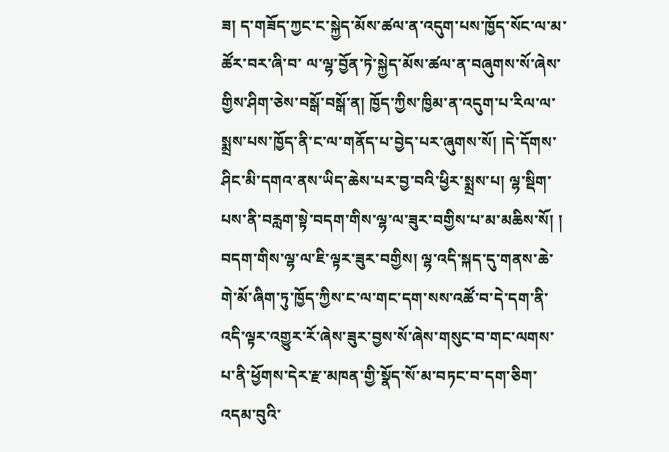ཟ། ད་གཟོད་ཀྱང་ང་སྐྱེད་མོས་ཚལ་ན་འདུག་པས་ཁྱོད་སོང་ལ་མ་ཚོར་བར་ཞི་བ་ ལ་ལྷ་བྱོན་ཏེ་སྐྱེད་མོས་ཚལ་ན་བཞུགས་སོ་ཞེས་གྱིས་ཤིག་ཅེས་བསྒོ་བསྒོ་ན། ཁྱོད་ཀྱིས་ཁྱིམ་ན་འདུག་པ་རིལ་ལ་སྨྲས་པས་ཁྱོད་ནི་ང་ལ་གནོད་པ་བྱེད་པར་ཞུགས་སོ། །དེ་དོགས་ཤིང་མི་དགའ་ནས་ཡིད་ཆེས་པར་བྱ་བའི་ཕྱིར་སྨྲས་པ། ལྷ་སྡིག་པས་ནི་བརླག་སྟེ་བདག་གིས་ལྷ་ལ་ཟུར་བགྱིས་པ་མ་མཆིས་སོ། ། བདག་གིས་ལྷ་ལ་ཇི་ལྟར་ཟུར་བགྱིས། ལྷ་འདི་སྐད་དུ་གནས་ཆེ་གེ་མོ་ཞིག་ཏུ་ཁྱོད་ཀྱིས་ང་ལ་གང་དག་སས་འཚོ་བ་དེ་དག་ནི་འདི་ལྟར་འགྱུར་རོ་ཞེས་ཟུར་བྱས་སོ་ཞེས་གསུང་བ་གང་ལགས་པ་ནི་ཕྱོགས་དེར་རྫ་མཁན་གྱི་སྣོད་སོ་མ་བཏང་བ་དག་ཅིག་འདམ་བུའི་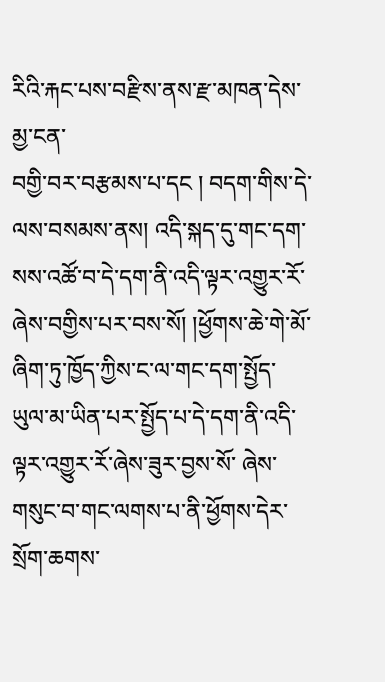རིའི་རྐང་པས་བརྫིས་ནས་རྫ་མཁན་དེས་མྱ་ངན་
བགྱི་བར་བརྩམས་པ་དང ། བདག་གིས་དེ་ལས་བསམས་ནས། འདི་སྐད་དུ་གང་དག་སས་འཚོ་བ་དེ་དག་ནི་འདི་ལྟར་འགྱུར་རོ་ཞེས་བགྱིས་པར་བས་སོ། །ཕྱོགས་ཆེ་གེ་མོ་ཞིག་ཏུ་ཁྱོད་ཀྱིས་ང་ལ་གང་དག་སྤྱོད་ཡུལ་མ་ཡིན་པར་སྤྱོད་པ་དེ་དག་ནི་འདི་ལྟར་འགྱུར་རོ་ཞེས་ཟུར་བྱས་སོ་ ཞེས་གསུང་བ་གང་ལགས་པ་ནི་ཕྱོགས་དེར་སྲོག་ཆགས་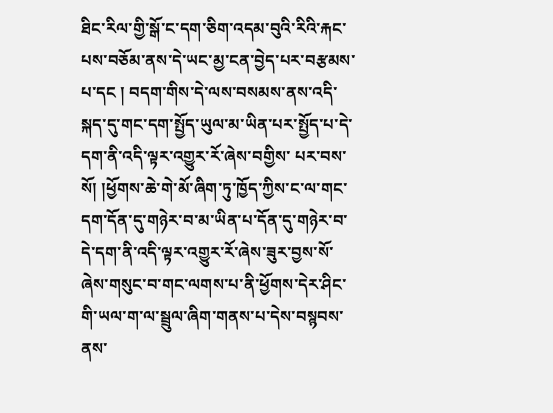ཐིང་རིལ་གྱི་སྒོ་ང་དག་ཅིག་འདམ་བུའི་རིའི་རྐང་པས་བཅོམ་ནས་དེ་ཡང་མྱ་ངན་བྱེད་པར་བརྩམས་པ་དང ། བདག་གིས་དེ་ལས་བསམས་ནས་འདི་སྐད་དུ་གང་དག་སྤྱོད་ཡུལ་མ་ཡིན་པར་སྤྱོད་པ་དེ་དག་ནི་འདི་ལྟར་འགྱུར་རོ་ཞེས་བགྱིས་ པར་བས་སོ། །ཕྱོགས་ཆེ་གེ་མོ་ཞིག་ཏུ་ཁྱོད་ཀྱིས་ང་ལ་གང་དག་དོན་དུ་གཉེར་བ་མ་ཡིན་པ་དོན་དུ་གཉེར་བ་དེ་དག་ནི་འདི་ལྟར་འགྱུར་རོ་ཞེས་ཟུར་བྱས་སོ་ཞེས་གསུང་བ་གང་ལགས་པ་ནི་ཕྱོགས་དེར་ཤིང་གི་ཡལ་ག་ལ་སྦྲུལ་ཞིག་གནས་པ་དེས་བསྙབས་ནས་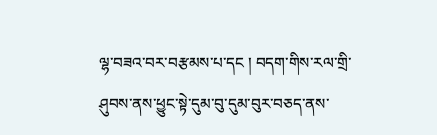ལྷ་བཟའ་བར་བརྩམས་པ་དང ། བདག་གིས་རལ་གྲི་ཤུབས་ནས་ཕྱུང་སྟེ་དུམ་བུ་དུམ་བུར་བཅད་ནས་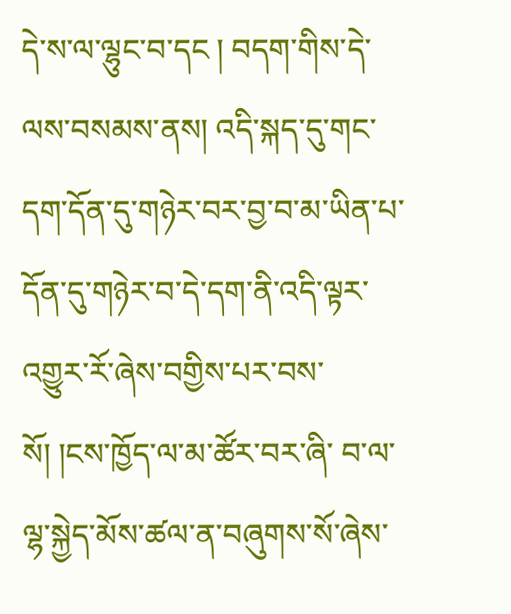དེ་ས་ལ་ལྷུང་བ་དང ། བདག་གིས་དེ་ལས་བསམས་ནས། འདི་སྐད་དུ་གང་དག་དོན་དུ་གཉེར་བར་བྱ་བ་མ་ཡིན་པ་དོན་དུ་གཉེར་བ་དེ་དག་ནི་འདི་ལྟར་འགྱུར་རོ་ཞེས་བགྱིས་པར་བས་སོ། །ངས་ཁྱོད་ལ་མ་ཚོར་བར་ཞི་ བ་ལ་ལྷ་སྐྱེད་མོས་ཚལ་ན་བཞུགས་སོ་ཞེས་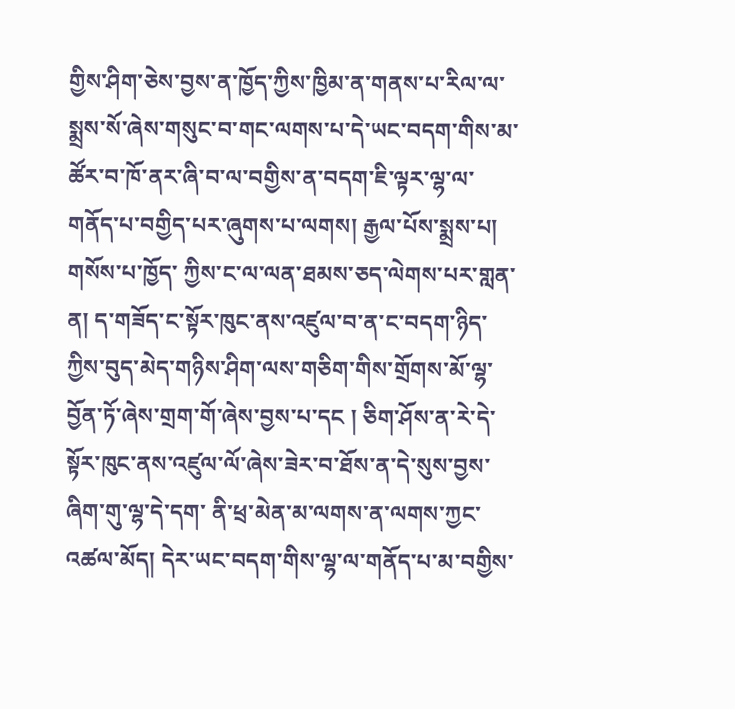གྱིས་ཤིག་ཅེས་བྱས་ན་ཁྱོད་ཀྱིས་ཁྱིམ་ན་གནས་པ་རིལ་ལ་སྨྲས་སོ་ཞེས་གསུང་བ་གང་ལགས་པ་དེ་ཡང་བདག་གིས་མ་ཚོར་བ་ཁོ་ནར་ཞི་བ་ལ་བགྱིས་ན་བདག་ཇི་ལྟར་ལྷ་ལ་གནོད་པ་བགྱིད་པར་ཞུགས་པ་ལགས། རྒྱལ་པོས་སྨྲས་པ། གསོས་པ་ཁྱོད་ ཀྱིས་ང་ལ་ལན་ཐམས་ཅད་ལེགས་པར་གླན་ན། ད་གཟོད་ང་སྟོར་ཁུང་ནས་འཛུལ་བ་ན་ང་བདག་ཉིད་ཀྱིས་བུད་མེད་གཉིས་ཤིག་ལས་གཅིག་གིས་གྲོགས་མོ་ལྷ་བྱོན་ཏོ་ཞེས་གྲག་གོ་ཞེས་བྱས་པ་དང ། ཅིག་ཤོས་ན་རེ་དེ་སྟོར་ཁུང་ནས་འཛུལ་ལོ་ཞེས་ཟེར་བ་ཐོས་ན་དེ་སུས་བྱས་ཞིག་གུ་ལྷ་དེ་དག་ ནི་ཕྲ་མེན་མ་ལགས་ན་ལགས་ཀྱང་འཚལ་མོད། དེར་ཡང་བདག་གིས་ལྷ་ལ་གནོད་པ་མ་བགྱིས་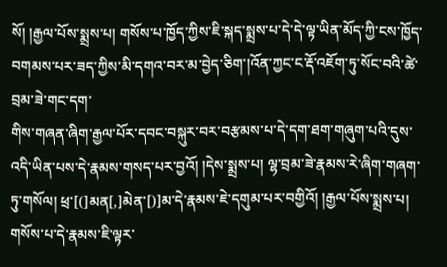སོ། །རྒྱལ་པོས་སྨྲས་པ། གསོས་པ་ཁྱོད་ཀྱིས་ཇི་སྐད་སྨྲས་པ་དེ་དེ་ལྟ་ཡིན་མོད་ཀྱི་ངས་ཁྱོད་བགམས་པར་ཟད་ཀྱིས་མི་དགའ་བར་མ་བྱེད་ཅིག་།འོན་ཀྱང་ང་རྡོ་འཇོག་ཏུ་སོང་བའི་ཚེ་བྲམ་ཟེ་གང་དག་
གིས་གཞན་ཞིག་རྒྱལ་པོར་དབང་བསྐུར་བར་བརྩམས་པ་དེ་དག་ཐག་གཞུག་པའི་དུས་འདི་ཡིན་པས་དེ་རྣམས་གསད་པར་བྱའོ། །དེས་སྨྲས་པ། ལྷ་བྲམ་ཟེ་རྣམས་རེ་ཞིག་གཞག་ཏུ་གསོལ། ཕྲ་[(]མན[,]མེན་[)]མ་དེ་རྣམས་ཇེ་དགུམ་པར་བགྱིའོ། །རྒྱལ་པོས་སྨྲས་པ། གསོས་པ་དེ་རྣམས་ཇི་ལྟར་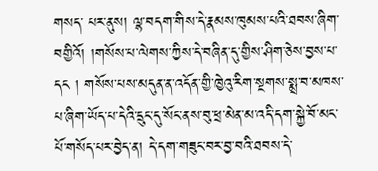གསད་ པར་ནུས། ལྷ་བདག་གིས་དེ་རྣམས་ཁུམས་པའི་ཐབས་ཞིག་བགྱིའོ། །གསོས་པ་ལེགས་ཀྱིས་དེ་བཞིན་དུ་གྱིས་ཤིག་ཅེས་བྱས་པ་དང ། གསོས་པས་མདུན་ན་འདོན་གྱི་ཁྱེའུ་རིག་སྔགས་སྨྲ་བ་མཁས་པ་ཞིག་ཡོད་པ་དེའི་དྲུང་དུ་སོང་ནས་བུ་ཕྲ་མེན་མ་འདི་དག་སྐྱེ་བོ་མང་པོ་གསོད་པར་བྱེད་ན། དེ་དག་གཟུང་བར་བྱ་བའི་ཐབས་དེ་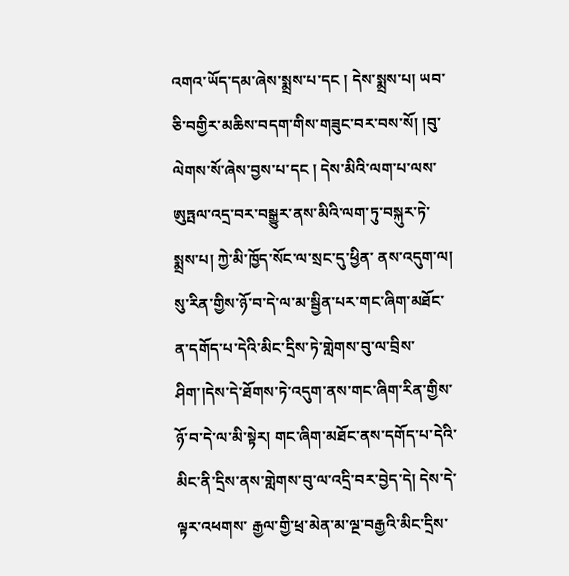འགའ་ཡོད་དམ་ཞེས་སྨྲས་པ་དང ། དེས་སྨྲས་པ། ཡབ་ཅི་བགྱིར་མཆིས་བདག་གིས་གཟུང་བར་བས་སོ། །བུ་ལེགས་སོ་ཞེས་བྱས་པ་དང ། དེས་མིའི་ལག་པ་ལས་ཨུཏྤལ་འདྲ་བར་བསྒྱུར་ནས་མིའི་ལག་ཏུ་བསྐུར་ཏེ་སྨྲས་པ། ཀྱེ་མི་ཁྱོད་སོང་ལ་སྲང་དུ་ཕྱིན་ ནས་འདུག་ལ། སུ་རིན་གྱིས་ཉོ་བ་དེ་ལ་མ་སྦྱིན་པར་གང་ཞིག་མཐོང་ན་དགོད་པ་དེའི་མིང་དྲིས་ཏེ་གླེགས་བུ་ལ་བྲིས་ཤིག་།དེས་དེ་ཐོགས་ཏེ་འདུག་ནས་གང་ཞིག་རིན་གྱིས་ཉོ་བ་དེ་ལ་མི་སྟེར། གང་ཞིག་མཐོང་ནས་དགོད་པ་དེའི་མིང་ནི་དྲིས་ནས་གླེགས་བུ་ལ་འདྲི་བར་བྱེད་དེ། དེས་དེ་ལྟར་འཕགས་ རྒྱལ་གྱི་ཕྲ་མེན་མ་ལྔ་བརྒྱའི་མིང་དྲིས་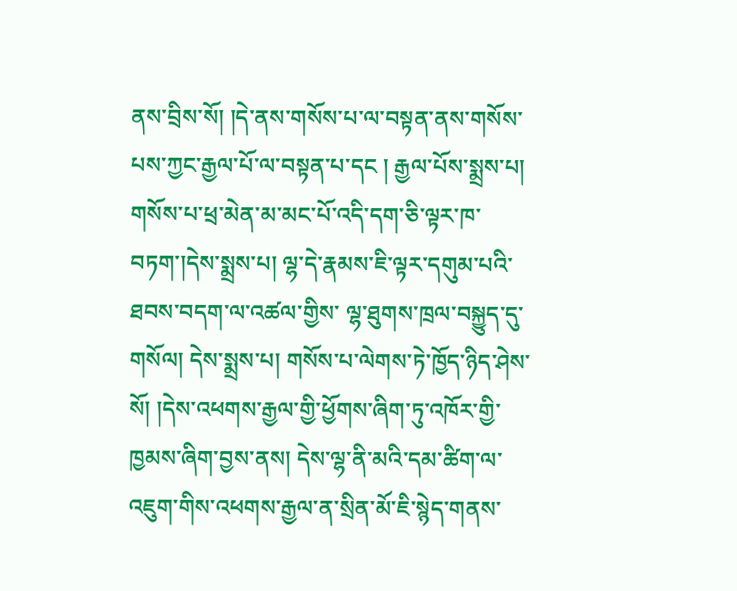ནས་བྲིས་སོ། །དེ་ནས་གསོས་པ་ལ་བསྟན་ནས་གསོས་པས་ཀྱང་རྒྱལ་པོ་ལ་བསྟན་པ་དང ། རྒྱལ་པོས་སྨྲས་པ། གསོས་པ་ཕྲ་མེན་མ་མང་པོ་འདི་དག་ཅི་ལྟར་ཁ་བཏག་།དེས་སྨྲས་པ། ལྷ་དེ་རྣམས་ཇི་ལྟར་དགུམ་པའི་ཐབས་བདག་ལ་འཚལ་གྱིས་ ལྷ་ཐུགས་ཁྲལ་བསྐྱུད་དུ་གསོལ། དེས་སྨྲས་པ། གསོས་པ་ལེགས་ཏེ་ཁྱོད་ཉིད་ཤེས་སོ། །དེས་འཕགས་རྒྱལ་གྱི་ཕྱོགས་ཞིག་ཏུ་འཁོར་གྱི་ཁྱམས་ཞིག་བྱས་ནས། དེས་ལྷ་ནི་མའི་དམ་ཚིག་ལ་འཇུག་གིས་འཕགས་རྒྱལ་ན་སྲིན་མོ་ཇི་སྙེད་གནས་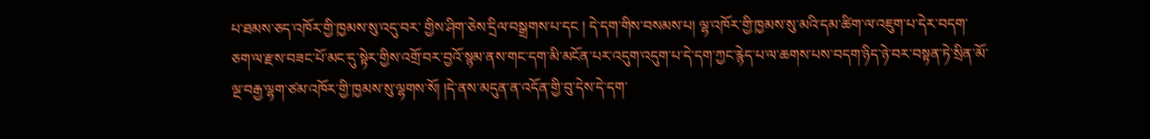པ་ཐམས་ཅད་འཁོར་གྱི་ཁྱམས་སུ་འདུ་བར་ གྱིས་ཤིག་ཅེས་དྲིལ་བསྒྲགས་པ་དང ། དེ་དག་གིས་བསམས་པ། ལྷ་འཁོར་གྱི་ཁྱམས་སུ་མའི་དམ་ཚིག་ལ་འཇུག་པ་དེར་བདག་ཅག་ལ་རྫས་བཟང་པོ་མང་དུ་སྟེར་གྱིས་འགྲོ་བར་བྱའོ་སྙམ་ནས་གང་དག་མི་མངོན་པར་འདུག་འདུག་པ་དེ་དག་ཀྱང་རྙེད་པ་ལ་ཆགས་པས་བདག་ཉིད་ཉེ་བར་བསྟན་ཏེ་སྲིན་མོ་
ལྔ་བརྒྱ་ལྷག་ཙམ་འཁོར་གྱི་ཁྱམས་སུ་ལྷགས་སོ། །དེ་ནས་མདུན་ན་འདོན་གྱི་བུ་དེས་དེ་དག་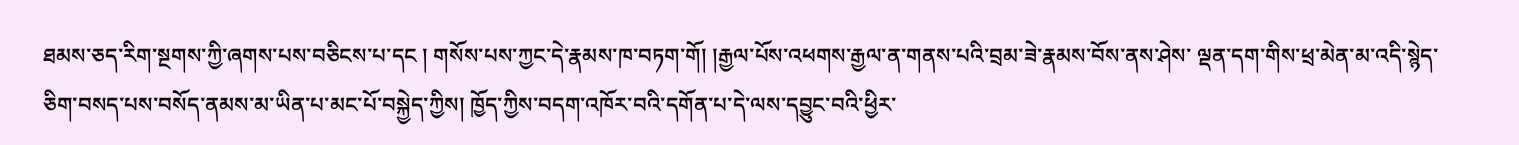ཐམས་ཅད་རིག་སྔགས་ཀྱི་ཞགས་པས་བཅིངས་པ་དང ། གསོས་པས་ཀྱང་དེ་རྣམས་ཁ་བཏག་གོ། །རྒྱལ་པོས་འཕགས་རྒྱལ་ན་གནས་པའི་བྲམ་ཟེ་རྣམས་བོས་ནས་ཤེས་ ལྡན་དག་གིས་ཕྲ་མེན་མ་འདི་སྙེད་ཅིག་བསད་པས་བསོད་ནམས་མ་ཡིན་པ་མང་པོ་བསྐྱེད་ཀྱིས། ཁྱོད་ཀྱིས་བདག་འཁོར་བའི་དགོན་པ་དེ་ལས་དབྱུང་བའི་ཕྱིར་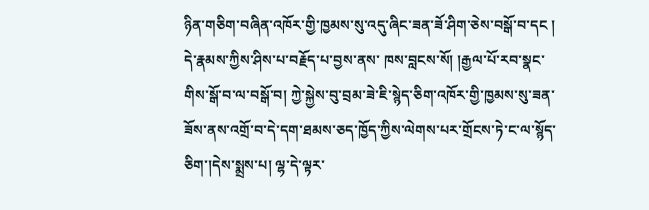ཉིན་གཅིག་བཞིན་འཁོར་གྱི་ཁྱམས་སུ་འདུ་ཞིང་ཟན་ཟོ་ཤིག་ཅེས་བསྒོ་བ་དང ། དེ་རྣམས་ཀྱིས་ཤིས་པ་བརྗོད་པ་བྱས་ནས་ ཁས་བླངས་སོ། །རྒྱལ་པོ་རབ་སྣང་གིས་སྒོ་བ་ལ་བསྒོ་བ། ཀྱེ་སྐྱེས་བུ་བྲམ་ཟེ་ཇི་སྙེད་ཅིག་འཁོར་གྱི་ཁྱམས་སུ་ཟན་ཟོས་ནས་འགྲོ་བ་དེ་དག་ཐམས་ཅད་ཁྱོད་ཀྱིས་ལེགས་པར་གྲོངས་ཏེ་ང་ལ་སྙོད་ཅིག་།དེས་སྨྲས་པ། ལྷ་དེ་ལྟར་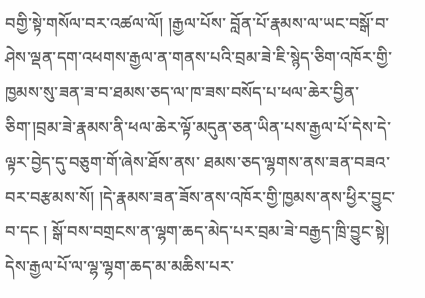བགྱི་སྟེ་གསོལ་བར་འཚལ་ལོ། །རྒྱལ་པོས་ བློན་པོ་རྣམས་ལ་ཡང་བསྒོ་བ་ཤེས་ལྡན་དག་འཕགས་རྒྱལ་ན་གནས་པའི་བྲམ་ཟེ་ཇི་སྙེད་ཅིག་འཁོར་གྱི་ཁྱམས་སུ་ཟན་ཟ་བ་ཐམས་ཅད་ལ་ཁ་ཟས་བསོད་པ་ཕལ་ཆེར་བྱིན་ཅིག་།བྲམ་ཟེ་རྣམས་ནི་ཕལ་ཆེར་ལྟོ་མདུན་ཅན་ཡིན་པས་རྒྱལ་པོ་དེས་དེ་ལྟར་བྱེད་དུ་བཅུག་གོ་ཞེས་ཐོས་ནས་ ཐམས་ཅད་ལྷགས་ནས་ཟན་བཟའ་བར་བརྩམས་སོ། །དེ་རྣམས་ཟན་ཟོས་ནས་འཁོར་གྱི་ཁྱམས་ནས་ཕྱིར་བྱུང་བ་དང ། སྒོ་བས་བགྲངས་ན་ལྷག་ཆད་མེད་པར་བྲམ་ཟེ་བརྒྱད་ཁྲི་བྱུང་སྟེ། དེས་རྒྱལ་པོ་ལ་ལྷ་ལྷག་ཆད་མ་མཆིས་པར་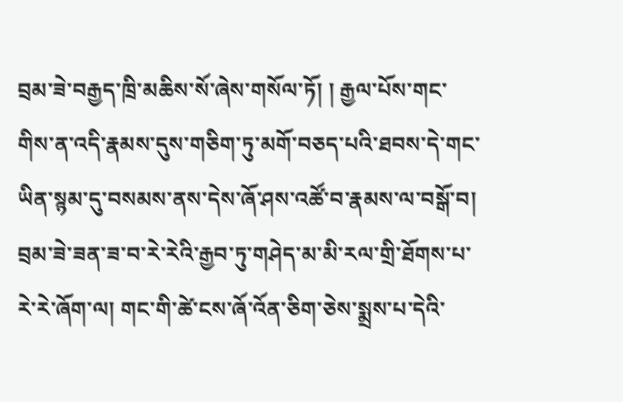བྲམ་ཟེ་བརྒྱད་ཁྲི་མཆིས་སོ་ཞེས་གསོལ་ཏོ། ། རྒྱལ་པོས་གང་གིས་ན་འདི་རྣམས་དུས་གཅིག་ཏུ་མགོ་བཅད་པའི་ཐབས་དེ་གང་ཡིན་སྙམ་དུ་བསམས་ནས་དེས་ཞོ་ཤས་འཚོ་བ་རྣམས་ལ་བསྒོ་བ། བྲམ་ཟེ་ཟན་ཟ་བ་རེ་རེའི་རྒྱབ་ཏུ་གཤེད་མ་མི་རལ་གྲི་ཐོགས་པ་རེ་རེ་ཞོག་ལ། གང་གི་ཚེ་ངས་ཞོ་འོན་ཅིག་ཅེས་སྨྲས་པ་དེའི་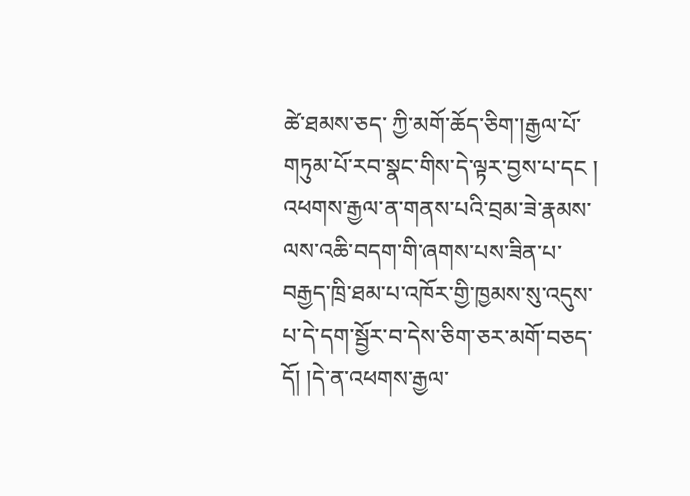ཚེ་ཐམས་ཅད་ ཀྱི་མགོ་ཆོད་ཅིག་།རྒྱལ་པོ་གཏུམ་པོ་རབ་སྣང་གིས་དེ་ལྟར་བྱས་པ་དང ། འཕགས་རྒྱལ་ན་གནས་པའི་བྲམ་ཟེ་རྣམས་ལས་འཆི་བདག་གི་ཞགས་པས་ཟིན་པ་བརྒྱད་ཁྲི་ཐམ་པ་འཁོར་གྱི་ཁྱམས་སུ་འདུས་པ་དེ་དག་སྦྱོར་བ་དེས་ཅིག་ཅར་མགོ་བཅད་དོ། །དེ་ན་འཕགས་རྒྱལ་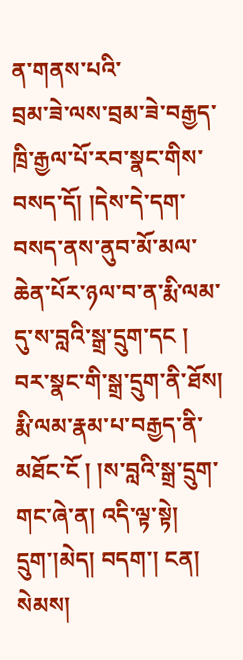ན་གནས་པའི་
བྲམ་ཟེ་ལས་བྲམ་ཟེ་བརྒྱད་ཁྲི་རྒྱལ་པོ་རབ་སྣང་གིས་བསད་དོ། །དེས་དེ་དག་བསད་ནས་ནུབ་མོ་མལ་ཆེན་པོར་ཉལ་བ་ན་རྨི་ལམ་དུ་ས་བླའི་སྒྲ་དྲུག་དང ། བར་སྣང་གི་སྒྲ་དྲུག་ནི་ཐོས། རྨི་ལམ་རྣམ་པ་བརྒྱད་ནི་མཐོང་ངོ ། །ས་བླའི་སྒྲ་དྲུག་གང་ཞེ་ན། འདི་ལྟ་སྟེ། དྲུག་།མེད། བདག་། ངན། སེམས།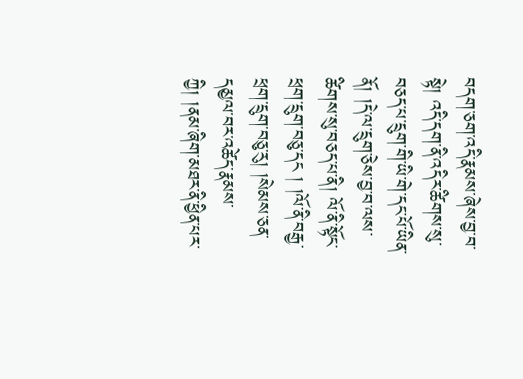བདག་ཅག་འདི་རྣམས་ཞེས་བྱ་བ་སྟེ། འདི་དག་ནི་འདིར་ཚིགས་སུ་བཅད་པ་དྲུག་གི་ཡི་གེ་དང་པོ་ཡིན་ནོ། །དེ་ལ་དྲུག་ཅེས་བྱ་བ་ལས་ཚིགས་སུ་བཅད་པ་ནི། ལོ་ནི་སྟོང་ཕྲག་དྲུག་བཅུ་དང ། །ལོ་ནི་བརྒྱ་ཕྲག་དྲུག་བཅུ་རུ། །སེམས་ཅན་དམྱལ་བར་འཚེད་རྣམས་ ཀྱི། །ནམ་ཞིག་མཐར་ནི་ཕྱིན་པར་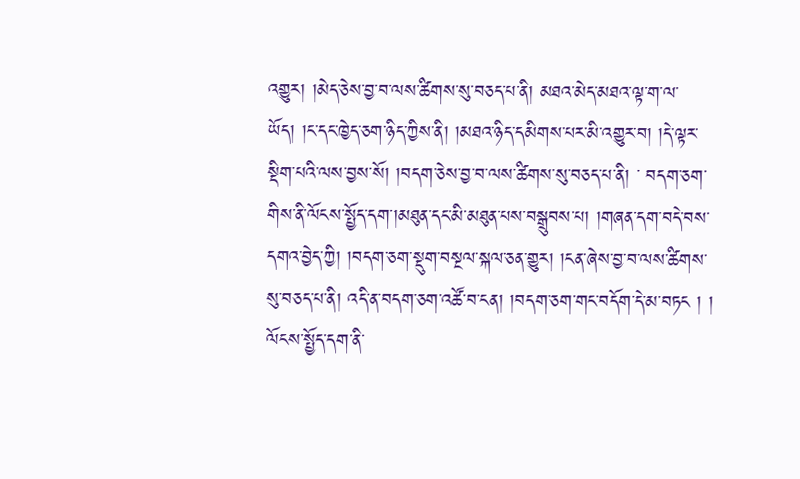འགྱུར། །མེད་ཅེས་བྱ་བ་ལས་ཚིགས་སུ་བཅད་པ་ནི། མཐའ་མེད་མཐའ་ལྟ་ག་ལ་ཡོད། །ང་དང་ཁྱེད་ཅག་ཉིད་ཀྱིས་ནི། །མཐའ་ཉིད་དམིགས་པར་མི་འགྱུར་བ། །དེ་ལྟར་སྡིག་པའི་ལས་བྱས་སོ། །བདག་ཅེས་བྱ་བ་ལས་ཚིགས་སུ་བཅད་པ་ནི། ་ བདག་ཅག་གིས་ནི་ལོངས་སྤྱོད་དག་།མཐུན་དང་མི་མཐུན་པས་བསྒྲུབས་པ། །གཞན་དག་བདེ་བས་དགའ་བྱེད་ཀྱི། །བདག་ཅག་སྡུག་བསྔལ་སྐལ་ཅན་གྱུར། །ངན་ཞེས་བྱ་བ་ལས་ཚིགས་སུ་བཅད་པ་ནི། འདི་ན་བདག་ཅག་འཚོ་བ་ངན། །བདག་ཅག་གང་བདོག་དེ་མ་བཏང ། ། ལོངས་སྤྱོད་དག་ནི་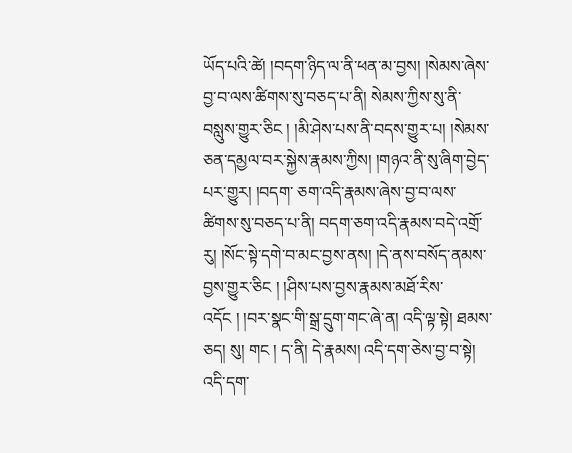ཡོད་པའི་ཚེ། །བདག་ཉིད་ལ་ནི་ཕན་མ་བྱས། །སེམས་ཞེས་བྱ་བ་ལས་ཚིགས་སུ་བཅད་པ་ནི། སེམས་ཀྱིས་སུ་ནི་བསླུས་གྱུར་ཅིང ། །མི་ཤེས་པས་ནི་བདས་གྱུར་པ། །སེམས་ཅན་དམྱལ་བར་སྐྱེས་རྣམས་ཀྱིས། །གཉའ་ནི་སུ་ཞིག་བྱེད་པར་གྱུར། །བདག་ ཅག་འདི་རྣམས་ཞེས་བྱ་བ་ལས་ཚིགས་སུ་བཅད་པ་ནི། བདག་ཅག་འདི་རྣམས་བདེ་འགྲོ་རུ། །སོང་སྟེ་དགེ་བ་མང་བྱས་ནས། །དེ་ནས་བསོད་ནམས་བྱས་གྱུར་ཅིང ། །ཤིས་པས་བྱས་རྣམས་མཐོ་རིས་འདོང ། །བར་སྣང་གི་སྒྲ་དྲུག་གང་ཞེ་ན། འདི་ལྟ་སྟེ། ཐམས་ཅད། སུ། གང ། ད་ནི། དེ་རྣམས། འདི་དག་ཅེས་བྱ་བ་སྟེ། འདི་དག་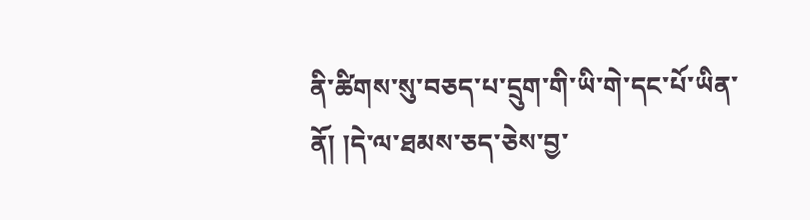ནི་ཚིགས་སུ་བཅད་པ་དྲུག་གི་ཡི་གེ་དང་པོ་ཡིན་ནོ། །དེ་ལ་ཐམས་ཅད་ཅེས་བྱ་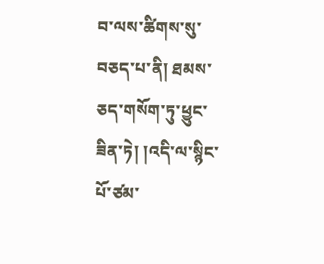བ་ལས་ཚིགས་སུ་བཅད་པ་ནི། ཐམས་ཅད་གསོག་ཏུ་ཕྱུང་ཟིན་ཏེ། །འདི་ལ་སྙིང་པོ་ཙམ་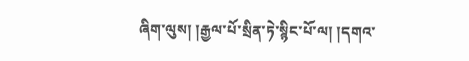ཞིག་ལུས། །རྒྱལ་པོ་སྲིན་ཏེ་སྙིང་པོ་ལ། །དགའ་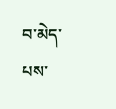བ་མེད་པས་